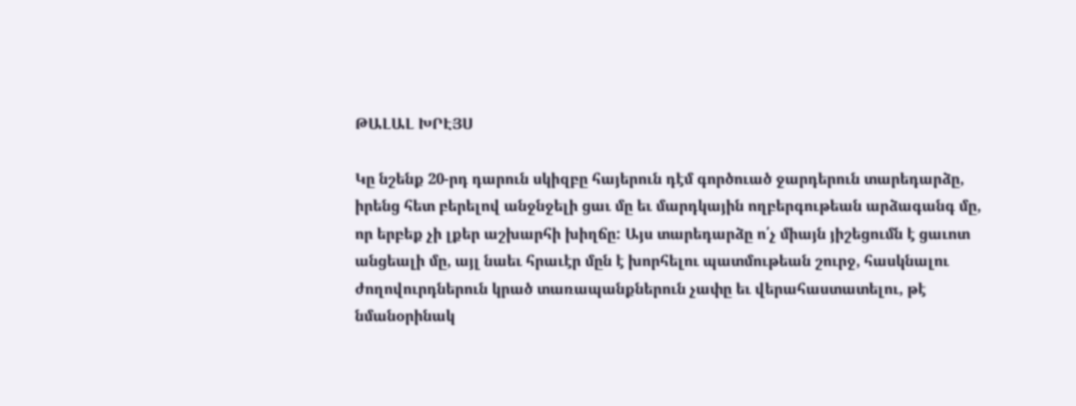ԹԱԼԱԼ ԽՐԷՅՍ

Կը նշենք 20-րդ դարուն սկիզբը հայերուն դէմ գործուած ջարդերուն տարեդարձը, իրենց հետ բերելով անջնջելի ցաւ մը եւ մարդկային ողբերգութեան արձագանգ մը, որ երբեք չի լքեր աշխարհի խիղճը: Այս տարեդարձը ո՛չ միայն յիշեցումն է ցաւոտ անցեալի մը, այլ նաեւ հրաւէր մըն է խորհելու պատմութեան շուրջ, հասկնալու ժողովուրդներուն կրած տառապանքներուն չափը եւ վերահաստատելու, թէ նմանօրինակ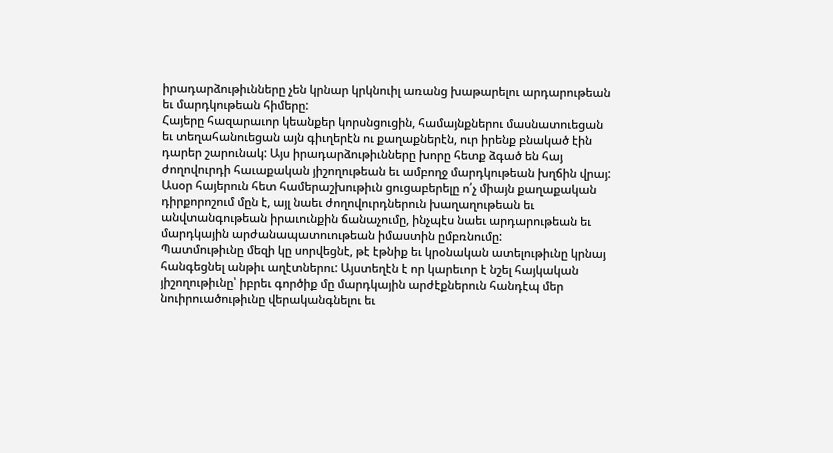իրադարձութիւնները չեն կրնար կրկնուիլ առանց խաթարելու արդարութեան եւ մարդկութեան հիմերը:
Հայերը հազարաւոր կեանքեր կորսնցուցին, համայնքներու մասնատուեցան եւ տեղահանուեցան այն գիւղերէն ու քաղաքներէն, ուր իրենք բնակած էին դարեր շարունակ: Այս իրադարձութիւնները խորը հետք ձգած են հայ ժողովուրդի հաւաքական յիշողութեան եւ ամբողջ մարդկութեան խղճին վրայ: Ասօր հայերուն հետ համերաշխութիւն ցուցաբերելը ո՛չ միայն քաղաքական դիրքորոշում մըն է, այլ նաեւ ժողովուրդներուն խաղաղութեան եւ անվտանգութեան իրաւունքին ճանաչումը, ինչպէս նաեւ արդարութեան եւ մարդկային արժանապատուութեան իմաստին ըմբռնումը:
Պատմութիւնը մեզի կը սորվեցնէ, թէ էթնիք եւ կրօնական ատելութիւնը կրնայ հանգեցնել անթիւ աղէտներու: Այստեղէն է որ կարեւոր է նշել հայկական յիշողութիւնը՝ իբրեւ գործիք մը մարդկային արժէքներուն հանդէպ մեր նուիրուածութիւնը վերականգնելու եւ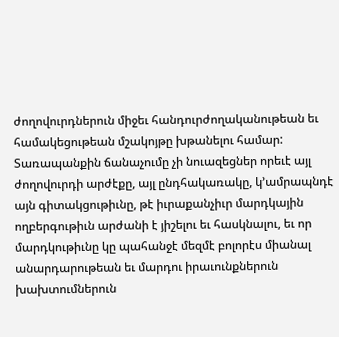ժողովուրդներուն միջեւ հանդուրժողականութեան եւ համակեցութեան մշակոյթը խթանելու համար: Տառապանքին ճանաչումը չի նուազեցներ որեւէ այլ ժողովուրդի արժէքը, այլ ընդհակառակը, կ’ամրապնդէ այն գիտակցութիւնը, թէ իւրաքանչիւր մարդկային ողբերգութիւն արժանի է յիշելու եւ հասկնալու, եւ որ մարդկութիւնը կը պահանջէ մեզմէ բոլորէս միանալ անարդարութեան եւ մարդու իրաւունքներուն խախտումներուն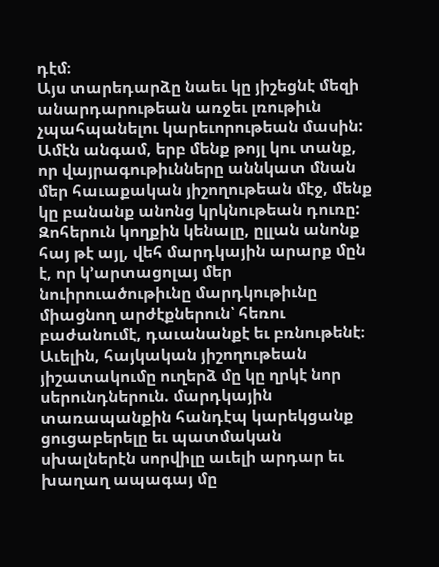դէմ։
Այս տարեդարձը նաեւ կը յիշեցնէ մեզի անարդարութեան առջեւ լռութիւն չպահպանելու կարեւորութեան մասին: Ամէն անգամ, երբ մենք թոյլ կու տանք, որ վայրագութիւնները աննկատ մնան մեր հաւաքական յիշողութեան մէջ, մենք կը բանանք անոնց կրկնութեան դուռը: Զոհերուն կողքին կենալը, ըլլան անոնք հայ թէ այլ, վեհ մարդկային արարք մըն է, որ կ’արտացոլայ մեր նուիրուածութիւնը մարդկութիւնը միացնող արժէքներուն՝ հեռու բաժանումէ, դաւանանքէ եւ բռնութենէ։
Աւելին, հայկական յիշողութեան յիշատակումը ուղերձ մը կը ղրկէ նոր սերունդներուն. մարդկային տառապանքին հանդէպ կարեկցանք ցուցաբերելը եւ պատմական սխալներէն սորվիլը աւելի արդար եւ խաղաղ ապագայ մը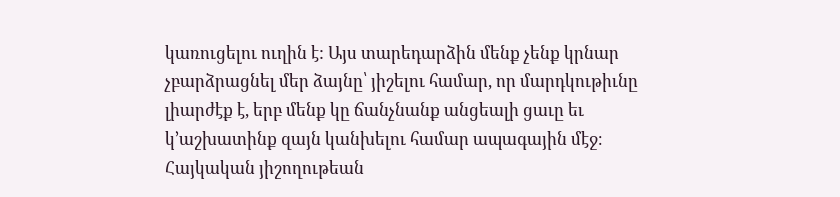կառուցելու ուղին է: Այս տարեդարձին մենք չենք կրնար չբարձրացնել մեր ձայնը՝ յիշելու համար, որ մարդկութիւնը լիարժէք է, երբ մենք կը ճանչնանք անցեալի ցաւը եւ կ’աշխատինք զայն կանխելու համար ապագային մէջ։ Հայկական յիշողութեան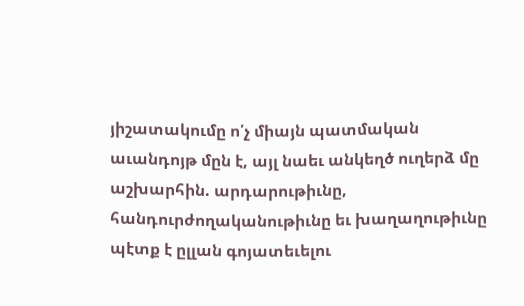յիշատակումը ո՛չ միայն պատմական աւանդոյթ մըն է, այլ նաեւ անկեղծ ուղերձ մը աշխարհին. արդարութիւնը, հանդուրժողականութիւնը եւ խաղաղութիւնը պէտք է ըլլան գոյատեւելու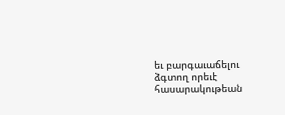եւ բարգաւաճելու ձգտող որեւէ հասարակութեան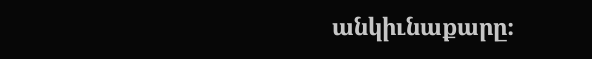անկիւնաքարը։